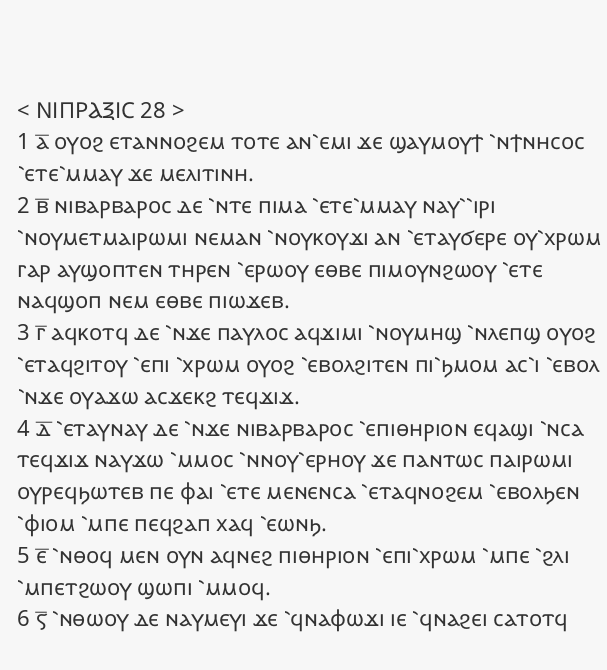< ⲚⲒⲠⲢⲀⲜⲒⲤ 28 >
1 ⲁ̅ ⲟⲩⲟϩ ⲉⲧⲁⲛⲛⲟϩⲉⲙ ⲧⲟⲧⲉ ⲁⲛ⳿ⲉⲙⲓ ϫⲉ ϣⲁⲩⲙⲟⲩϯ ⳿ⲛϯⲛⲏⲥⲟⲥ ⳿ⲉⲧⲉ⳿ⲙⲙⲁⲩ ϫⲉ ⲙⲉⲗⲓⲧⲓⲛⲏ.
2 ⲃ̅ ⲛⲓⲃⲁⲣⲃⲁⲣⲟⲥ ⲇⲉ ⳿ⲛⲧⲉ ⲡⲓⲙⲁ ⳿ⲉⲧⲉ⳿ⲙⲙⲁⲩ ⲛⲁⲩ⳿⳿ⲓⲣⲓ ⳿ⲛⲟⲩⲙⲉⲧⲙⲁⲓⲣⲱⲙⲓ ⲛⲉⲙⲁⲛ ⳿ⲛⲟⲩⲕⲟⲩϫⲓ ⲁⲛ ⳿ⲉⲧⲁⲩϭⲉⲣⲉ ⲟⲩ⳿ⲭⲣⲱⲙ ⲅⲁⲣ ⲁⲩϣⲟⲡⲧⲉⲛ ⲧⲏⲣⲉⲛ ⳿ⲉⲣⲱⲟⲩ ⲉⲑⲃⲉ ⲡⲓⲙⲟⲩⲛϩⲱⲟⲩ ⳿ⲉⲧⲉ ⲛⲁϥϣⲟⲡ ⲛⲉⲙ ⲉⲑⲃⲉ ⲡⲓⲱϫⲉⲃ.
3 ⲅ̅ ⲁϥⲕⲟⲧϥ ⲇⲉ ⳿ⲛϫⲉ ⲡⲁⲩⲗⲟⲥ ⲁϥϫⲓⲙⲓ ⳿ⲛⲟⲩⲙⲏϣ ⳿ⲛⲗⲉⲡϣ ⲟⲩⲟϩ ⳿ⲉⲧⲁϥϩⲓⲧⲟⲩ ⳿ⲉⲡⲓ ⳿ⲭⲣⲱⲙ ⲟⲩⲟϩ ⳿ⲉⲃⲟⲗϩⲓⲧⲉⲛ ⲡⲓ⳿ϧⲙⲟⲙ ⲁⲥ⳿ⲓ ⳿ⲉⲃⲟⲗ ⳿ⲛϫⲉ ⲟⲩⲁϫⲱ ⲁⲥϫⲉⲕϩ ⲧⲉϥϫⲓϫ.
4 ⲇ̅ ⳿ⲉⲧⲁⲩⲛⲁⲩ ⲇⲉ ⳿ⲛϫⲉ ⲛⲓⲃⲁⲣⲃⲁⲣⲟⲥ ⳿ⲉⲡⲓⲑⲏⲣⲓⲟⲛ ⲉϥⲁϣⲓ ⳿ⲛⲥⲁ ⲧⲉϥϫⲓϫ ⲛⲁⲩϫⲱ ⳿ⲙⲙⲟⲥ ⳿ⲛⲛⲟⲩ⳿ⲉⲣⲏⲟⲩ ϫⲉ ⲡⲁⲛⲧⲱⲥ ⲡⲁⲓⲣⲱⲙⲓ ⲟⲩⲣⲉϥϧⲱⲧⲉⲃ ⲡⲉ ⲫⲁⲓ ⳿ⲉⲧⲉ ⲙⲉⲛⲉⲛⲥⲁ ⳿ⲉⲧⲁϥⲛⲟϩⲉⲙ ⳿ⲉⲃⲟⲗϧⲉⲛ ⳿ⲫⲓⲟⲙ ⳿ⲙⲡⲉ ⲡⲉϥϩⲁⲡ ⲭⲁϥ ⳿ⲉⲱⲛϧ.
5 ⲉ̅ ⳿ⲛⲑⲟϥ ⲙⲉⲛ ⲟⲩⲛ ⲁϥⲛⲉϩ ⲡⲓⲑⲏⲣⲓⲟⲛ ⳿ⲉⲡⲓ⳿ⲭⲣⲱⲙ ⳿ⲙⲡⲉ ⳿ϩⲗⲓ ⳿ⲙⲡⲉⲧϩⲱⲟⲩ ϣⲱⲡⲓ ⳿ⲙⲙⲟϥ.
6 ⲋ̅ ⳿ⲛⲑⲱⲟⲩ ⲇⲉ ⲛⲁⲩⲙⲉⲩⲓ ϫⲉ ⳿ϥⲛⲁⲫⲱϫⲓ ⲓⲉ ⳿ϥⲛⲁϩⲉⲓ ⲥⲁⲧⲟⲧϥ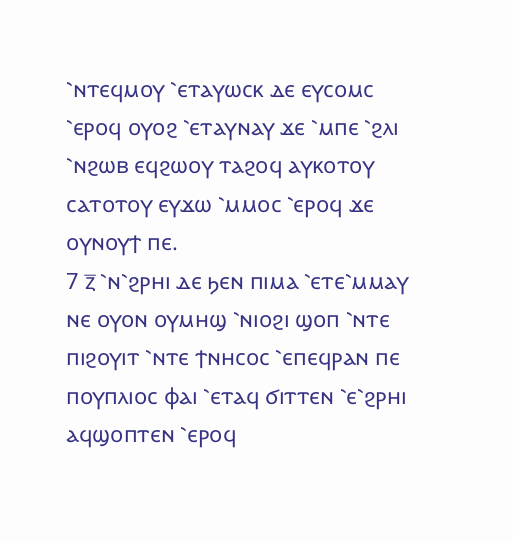⳿ⲛⲧⲉϥⲙⲟⲩ ⳿ⲉⲧⲁⲩⲱⲥⲕ ⲇⲉ ⲉⲩⲥⲟⲙⲥ ⳿ⲉⲣⲟϥ ⲟⲩⲟϩ ⳿ⲉⲧⲁⲩⲛⲁⲩ ϫⲉ ⳿ⲙⲡⲉ ⳿ϩⲗⲓ ⳿ⲛϩⲱⲃ ⲉϥϩⲱⲟⲩ ⲧⲁϩⲟϥ ⲁⲩⲕⲟⲧⲟⲩ ⲥⲁⲧⲟⲧⲟⲩ ⲉⲩϫⲱ ⳿ⲙⲙⲟⲥ ⳿ⲉⲣⲟϥ ϫⲉ ⲟⲩⲛⲟⲩϯ ⲡⲉ.
7 ⲍ̅ ⳿ⲛ⳿ϩⲣⲏⲓ ⲇⲉ ϧⲉⲛ ⲡⲓⲙⲁ ⳿ⲉⲧⲉ⳿ⲙⲙⲁⲩ ⲛⲉ ⲟⲩⲟⲛ ⲟⲩⲙⲏϣ ⳿ⲛⲓⲟϩⲓ ϣⲟⲡ ⳿ⲛⲧⲉ ⲡⲓϩⲟⲩⲓⲧ ⳿ⲛⲧⲉ ϯⲛⲏⲥⲟⲥ ⳿ⲉⲡⲉϥⲣⲁⲛ ⲡⲉ ⲡⲟⲩⲡⲗⲓⲟⲥ ⲫⲁⲓ ⳿ⲉⲧⲁϥ ϭⲓⲧⲧⲉⲛ ⳿ⲉ⳿ϩⲣⲏⲓ ⲁϥϣⲟⲡⲧⲉⲛ ⳿ⲉⲣⲟϥ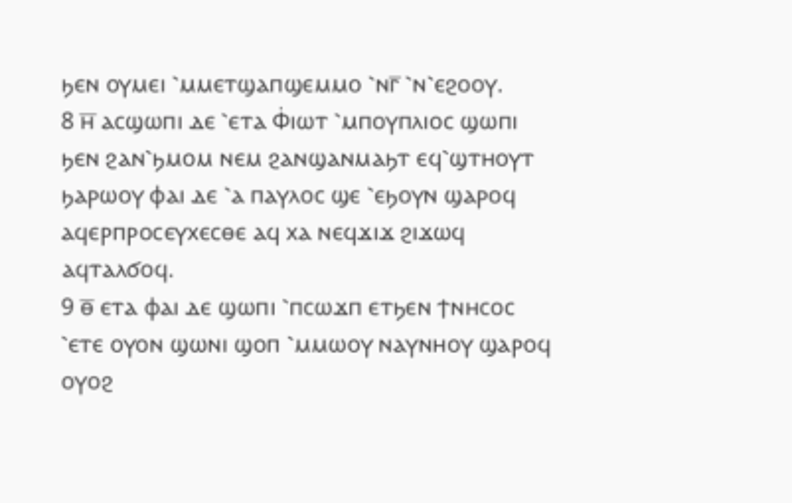ϧⲉⲛ ⲟⲩⲙⲉⲓ ⳿ⲙⲙⲉⲧϣⲁⲡϣⲉⲙⲙⲟ ⳿ⲛⲅ̅ ⳿ⲛ⳿ⲉϩⲟⲟⲩ.
8 ⲏ̅ ⲁⲥϣⲱⲡⲓ ⲇⲉ ⳿ⲉⲧⲁ Ⲫ̇ⲓⲱⲧ ⳿ⲙⲡⲟⲩⲡⲗⲓⲟⲥ ϣⲱⲡⲓ ϧⲉⲛ ϩⲁⲛ⳿ϧⲙⲟⲙ ⲛⲉⲙ ϩⲁⲛϣⲁⲛⲙⲁϧⲧ ⲉϥ⳿ϣⲧⲏⲟⲩⲧ ϧⲁⲣⲱⲟⲩ ⲫⲁⲓ ⲇⲉ ⳿ⲁ ⲡⲁⲩⲗⲟⲥ ϣⲉ ⳿ⲉϧⲟⲩⲛ ϣⲁⲣⲟϥ ⲁϥⲉⲣⲡⲣⲟⲥⲉⲩⲭⲉⲥⲑⲉ ⲁϥ ⲭⲁ ⲛⲉϥϫⲓϫ ϩⲓϫⲱϥ ⲁϥⲧⲁⲗϭⲟϥ.
9 ⲑ̅ ⲉⲧⲁ ⲫⲁⲓ ⲇⲉ ϣⲱⲡⲓ ⳿ⲡⲥⲱϫⲡ ⲉⲧϧⲉⲛ ϯⲛⲏⲥⲟⲥ ⳿ⲉⲧⲉ ⲟⲩⲟⲛ ϣⲱⲛⲓ ϣⲟⲡ ⳿ⲙⲙⲱⲟⲩ ⲛⲁⲩⲛⲏⲟⲩ ϣⲁⲣⲟϥ ⲟⲩⲟϩ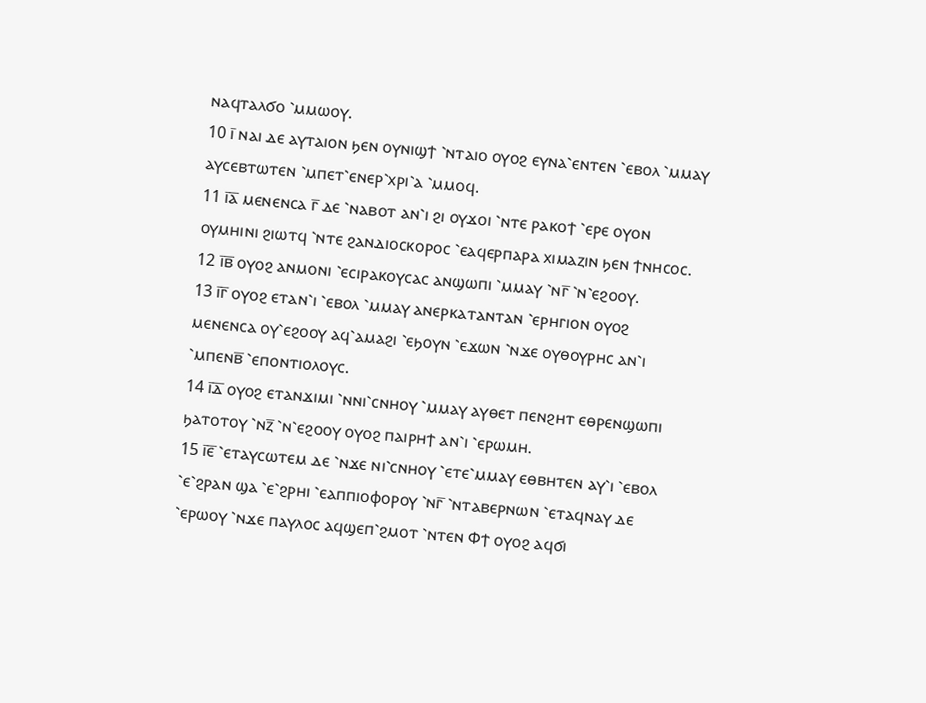ⲛⲁϥⲧⲁⲗϭⲟ ⳿ⲙⲙⲱⲟⲩ.
10 ⲓ̅ ⲛⲁⲓ ⲇⲉ ⲁⲩⲧⲁⲓⲟⲛ ϧⲉⲛ ⲟⲩⲛⲓϣϯ ⳿ⲛⲧⲁⲓⲟ ⲟⲩⲟϩ ⲉⲩⲛⲁ⳿ⲉⲛⲧⲉⲛ ⳿ⲉⲃⲟⲗ ⳿ⲙⲙⲁⲩ ⲁⲩⲥⲉⲃⲧⲱⲧⲉⲛ ⳿ⲙⲡⲉⲧ⳿ⲉⲛⲉⲣ⳿ⲭⲣⲓ⳿ⲁ ⳿ⲙⲙⲟϥ.
11 ⲓ̅ⲁ̅ ⲙⲉⲛⲉⲛⲥⲁ ⲅ̅ ⲇⲉ ⳿ⲛⲁⲃⲟⲧ ⲁⲛ⳿ⲓ ϩⲓ ⲟⲩϫⲟⲓ ⳿ⲛⲧⲉ ⲣⲁⲕⲟϯ ⳿ⲉⲣⲉ ⲟⲩⲟⲛ ⲟⲩⲙⲏⲓⲛⲓ ϩⲓⲱⲧϥ ⳿ⲛⲧⲉ ϩⲁⲛⲇⲓⲟⲥⲕⲟⲣⲟⲥ ⳿ⲉⲁϥⲉⲣⲡⲁⲣⲁ ⲭⲓⲙⲁⲍⲓⲛ ϧⲉⲛ ϯⲛⲏⲥⲟⲥ.
12 ⲓ̅ⲃ̅ ⲟⲩⲟϩ ⲁⲛⲙⲟⲛⲓ ⳿ⲉⲥⲓⲣⲁⲕⲟⲩⲥⲁⲥ ⲁⲛϣⲱⲡⲓ ⳿ⲙⲙⲁⲩ ⳿ⲛⲅ̅ ⳿ⲛ⳿ⲉϩⲟⲟⲩ.
13 ⲓ̅ⲅ̅ ⲟⲩⲟϩ ⲉⲧⲁⲛ⳿ⲓ ⳿ⲉⲃⲟⲗ ⳿ⲙⲙⲁⲩ ⲁⲛⲉⲣⲕⲁⲧⲁⲛⲧⲁⲛ ⳿ⲉⲣⲏⲅⲓⲟⲛ ⲟⲩⲟϩ ⲙⲉⲛⲉⲛⲥⲁ ⲟⲩ⳿ⲉϩⲟⲟⲩ ⲁϥ⳿ⲁⲙⲁϩⲓ ⳿ⲉϧⲟⲩⲛ ⳿ⲉϫⲱⲛ ⳿ⲛϫⲉ ⲟⲩⲑⲟⲩⲣⲏⲥ ⲁⲛ⳿ⲓ ⳿ⲙⲡⲉⲛⲃ̅ ⳿ⲉⲡⲟⲛⲧⲓⲟⲗⲟⲩⲥ.
14 ⲓ̅ⲇ̅ ⲟⲩⲟϩ ⲉⲧⲁⲛϫⲓⲙⲓ ⳿ⲛⲛⲓ⳿ⲥⲛⲏⲟⲩ ⳿ⲙⲙⲁⲩ ⲁⲩⲑⲉⲧ ⲡⲉⲛϩⲏⲧ ⲉⲑⲣⲉⲛϣⲱⲡⲓ ϧⲁⲧⲟⲧⲟⲩ ⳿ⲛⲍ̅ ⳿ⲛ⳿ⲉϩⲟⲟⲩ ⲟⲩⲟϩ ⲡⲁⲓⲣⲏϯ ⲁⲛ⳿ⲓ ⳿ⲉⲣⲱⲙⲏ.
15 ⲓ̅ⲉ̅ ⳿ⲉⲧⲁⲩⲥⲱⲧⲉⲙ ⲇⲉ ⳿ⲛϫⲉ ⲛⲓ⳿ⲥⲛⲏⲟⲩ ⳿ⲉⲧⲉ⳿ⲙⲙⲁⲩ ⲉⲑⲃⲏⲧⲉⲛ ⲁⲩ⳿ⲓ ⳿ⲉⲃⲟⲗ ⳿ⲉ⳿ϩⲣⲁⲛ ϣⲁ ⳿ⲉ⳿ϩⲣⲏⲓ ⳿ⲉⲁⲡⲡⲓⲟⲫⲟⲣⲟⲩ ⳿ⲛⲅ̅ ⳿ⲛⲧⲁⲃⲉⲣⲛⲱⲛ ⳿ⲉⲧⲁϥⲛⲁⲩ ⲇⲉ ⳿ⲉⲣⲱⲟⲩ ⳿ⲛϫⲉ ⲡⲁⲩⲗⲟⲥ ⲁϥϣⲉⲡ⳿ϩⲙⲟⲧ ⳿ⲛⲧⲉⲛ Ⲫϯ ⲟⲩⲟϩ ⲁϥϭⲓ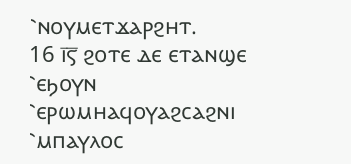⳿ⲛⲟⲩⲙⲉⲧϫⲁⲣϩⲏⲧ.
16 ⲓ̅ⲋ̅ ϩⲟⲧⲉ ⲇⲉ ⲉⲧⲁⲛϣⲉ ⳿ⲉϧⲟⲩⲛ ⳿ⲉⲣⲱⲙⲏⲁϥⲟⲩⲁϩⲥⲁϩⲛⲓ ⳿ⲙⲡⲁⲩⲗⲟⲥ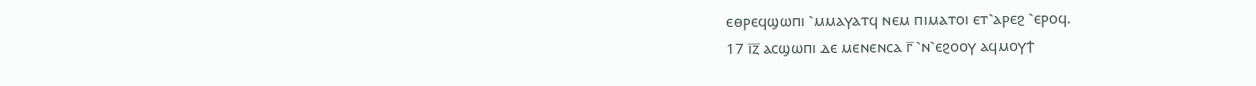ⲉⲑⲣⲉϥϣⲱⲡⲓ ⳿ⲙⲙⲁⲩⲁⲧϥ ⲛⲉⲙ ⲡⲓⲙⲁⲧⲟⲓ ⲉⲧ⳿ⲁⲣⲉϩ ⳿ⲉⲣⲟϥ.
17 ⲓ̅ⲍ̅ ⲁⲥϣⲱⲡⲓ ⲇⲉ ⲙⲉⲛⲉⲛⲥⲁ ⲅ̅ ⳿ⲛ⳿ⲉϩⲟⲟⲩ ⲁϥⲙⲟⲩϯ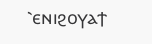⳿ⲉⲛⲓϩⲟⲩⲁϯ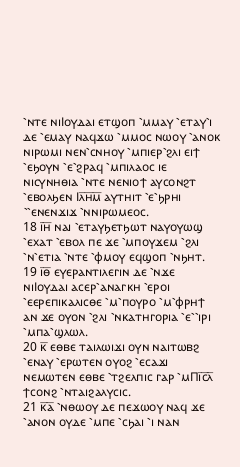⳿ⲛⲧⲉ ⲛⲓⲒⲟⲩⲇⲁⲓ ⲉⲧϣⲟⲡ ⳿ⲙⲙⲁⲩ ⳿ⲉⲧⲁⲩ⳿ⲓ ⲇⲉ ⳿ⲉⲙⲁⲩ ⲛⲁϥϫⲱ ⳿ⲙⲙⲟⲥ ⲛⲱⲟⲩ ⳿ⲁⲛⲟⲕ ⲛⲓⲣⲱⲙⲓ ⲛⲉⲛ⳿ⲥⲛⲏⲟⲩ ⳿ⲙⲡⲓⲉⲣ⳿ϩⲗⲓ ⲉⲓϯ ⳿ⲉϧⲟⲩⲛ ⳿ⲉ⳿ϩⲣⲁϥ ⳿ⲙⲡⲓⲗⲁⲟⲥ ⲓⲉ ⲛⲓⲥⲩⲛⲏⲑⲓⲁ ⳿ⲛⲧⲉ ⲛⲉⲛⲓⲟϯ ⲁⲩⲥⲟⲛϩⲧ ⳿ⲉⲃⲟⲗϧⲉⲛ Ⲓⲗ̅ⲏ̅ⲙ̅ ⲁⲩⲧⲏⲓⲧ ⳿ⲉ⳿ϧⲣⲏⲓ ⳿⳿ⲉⲛⲉⲛϫⲓϫ ⳿ⲛⲛⲓⲣⲱⲙⲉⲟⲥ.
18 ⲓ̅ⲏ̅ ⲛⲁⲓ ⳿ⲉⲧⲁⲩϧⲉⲧϧⲱⲧ ⲛⲁⲩⲟⲩⲱϣ ⳿ⲉⲭⲁⲧ ⳿ⲉⲃⲟⲗ ⲡⲉ ϫⲉ ⳿ⲙⲡⲟⲩϫⲉⲙ ⳿ϩⲗⲓ ⳿ⲛ⳿ⲉⲧⲓⲁ ⳿ⲛⲧⲉ ⳿ⲫⲙⲟⲩ ⲉϥϣⲟⲡ ⳿ⲛϧⲏⲧ.
19 ⲓ̅ⲑ̅ ⲉⲩⲉⲣⲁⲛⲧⲓⲗⲉⲅⲓⲛ ⲇⲉ ⳿ⲛϫⲉ ⲛⲓⲒⲟⲩⲇⲁⲓ ⲁⲥⲉⲣ⳿ⲁⲛⲁⲅⲕⲏ ⳿ⲉⲣⲟⲓ ⳿ⲉⲉⲣⲉⲡⲓⲕⲁⲗⲓⲥⲑⲉ ⳿ⲙ⳿ⲡⲟⲩⲣⲟ ⳿ⲙ⳿ⲫⲣⲏϯ ⲁⲛ ϫⲉ ⲟⲩⲟⲛ ⳿ϩⲗⲓ ⳿ⲛⲕⲁⲧⲏⲅⲟⲣⲓⲁ ⳿ⲉ⳿⳿ⲓⲣⲓ ⳿ⲙⲡⲁ⳿ϣⲗⲱⲗ.
20 ⲕ̅ ⲉⲑⲃⲉ ⲧⲁⲓⲗⲱⲓϫⲓ ⲟⲩⲛ ⲛⲁⲓⲧⲱⲃϩ ⳿ⲉⲛⲁⲩ ⳿ⲉⲣⲱⲧⲉⲛ ⲟⲩⲟϩ ⳿ⲉⲥⲁϫⲓ ⲛⲉⲙⲱⲧⲉⲛ ⲉⲑⲃⲉ ⳿ⲧϩⲉⲗⲡⲓⲥ ⲅⲁⲣ ⳿ⲙⲠⲓ̅ⲥ̅ⲗ̅ ϯⲥⲟⲛϩ ⳿ⲛⲧⲁⲓϩⲁⲗⲩⲥⲓⲥ.
21 ⲕ̅ⲁ̅ ⳿ⲛⲑⲱⲟⲩ ⲇⲉ ⲡⲉϫⲱⲟⲩ ⲛⲁϥ ϫⲉ ⳿ⲁⲛⲟⲛ ⲟⲩⲇⲉ ⳿ⲙⲡⲉ ⳿ⲥϧⲁⲓ ⳿ⲓ ⲛⲁⲛ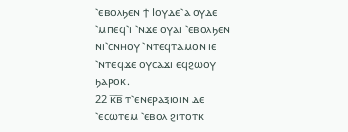⳿ⲉⲃⲟⲗϧⲉⲛ ϯ Ⲓⲟⲩⲇⲉ⳿ⲁ ⲟⲩⲇⲉ ⳿ⲙⲡⲉϥ⳿ⲓ ⳿ⲛϫⲉ ⲟⲩⲁⲓ ⳿ⲉⲃⲟⲗϧⲉⲛ ⲛⲓ⳿ⲥⲛⲏⲟⲩ ⳿ⲛⲧⲉϥⲧⲁⲙⲟⲛ ⲓⲉ ⳿ⲛⲧⲉϥϫⲉ ⲟⲩⲥⲁϫⲓ ⲉϥϩⲱⲟⲩ ϧⲁⲣⲟⲕ.
22 ⲕ̅ⲃ̅ ⲧ⳿ⲉⲛⲉⲣⲁⲝⲓⲟⲓⲛ ⲇⲉ ⳿ⲉⲥⲱⲧⲉⲙ ⳿ⲉⲃⲟⲗ ϩⲓⲧⲟⲧⲕ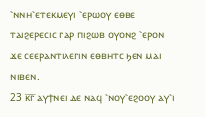⳿ⲛⲛⲏ⳿ⲉⲧⲉⲕⲙⲉⲩⲓ ⳿ⲉⲣⲱⲟⲩ ⲉⲑⲃⲉ ⲧⲁⲓϩⲉⲣⲉⲥⲓⲥ ⲅⲁⲣ ⲡⲓϩⲱⲃ ⲟⲩⲟⲛϩ ⳿ⲉⲣⲟⲛ ϫⲉ ⲥⲉⲉⲣⲁⲛⲧⲓⲗⲉⲅⲓⲛ ⲉⲑⲃⲏⲧⲥ ϧⲉⲛ ⲙⲁⲓ ⲛⲓⲃⲉⲛ.
23 ⲕ̅ⲅ̅ ⲁⲩϯⲛⲉⲓ ⲇⲉ ⲛⲁϥ ⳿ⲛⲟⲩ⳿ⲉϩⲟⲟⲩ ⲁⲩ⳿ⲓ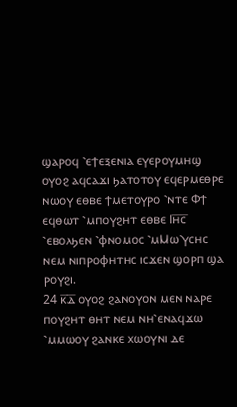ϣⲁⲣⲟϥ ⳿ⲉϯⲉⲝⲉⲛⲓⲁ ⲉⲩⲉⲣⲟⲩⲙⲏϣ ⲟⲩⲟϩ ⲁϥⲥⲁϫⲓ ϧⲁⲧⲟⲧⲟⲩ ⲉϥⲉⲣⲙⲉⲑⲣⲉ ⲛⲱⲟⲩ ⲉⲑⲃⲉ ϯⲙⲉⲧⲟⲩⲣⲟ ⳿ⲛⲧⲉ Ⲫϯ ⲉϥⲑⲱⲧ ⳿ⲙⲡⲟⲩϩⲏⲧ ⲉⲑⲃⲉ Ⲓⲏ̅ⲥ̅ ⳿ⲉⲃⲟⲗϧⲉⲛ ⳿ⲫⲛⲟⲙⲟⲥ ⳿ⲙⲘⲱ⳿ⲩⲥⲏⲥ ⲛⲉⲙ ⲛⲓⲡⲣⲟⲫⲏⲧⲏⲥ ⲓⲥϫⲉⲛ ϣⲟⲣⲡ ϣⲁ ⲣⲟⲩϩⲓ.
24 ⲕ̅ⲇ̅ ⲟⲩⲟϩ ϩⲁⲛⲟⲩⲟⲛ ⲙⲉⲛ ⲛⲁⲣⲉ ⲡⲟⲩϩⲏⲧ ⲑⲏⲧ ⲛⲉⲙ ⲛⲏ⳿ⲉⲛⲁϥϫⲱ ⳿ⲙⲙⲱⲟⲩ ϩⲁⲛⲕⲉ ⲭⲱⲟⲩⲛⲓ ⲇⲉ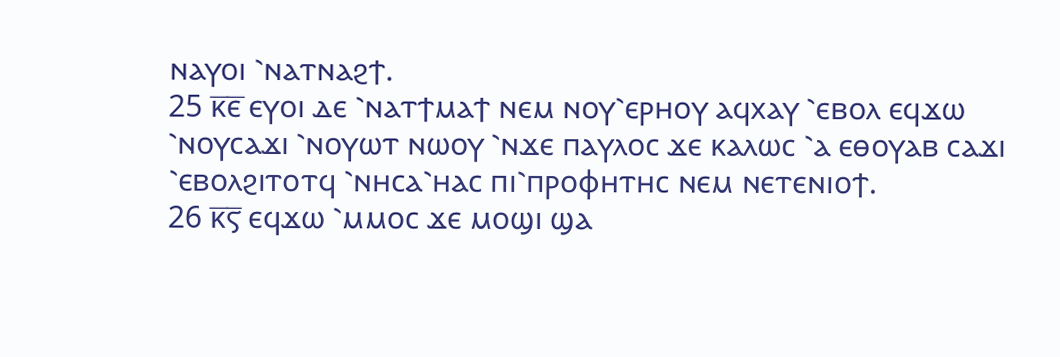ⲛⲁⲩⲟⲓ ⳿ⲛⲁⲧⲛⲁϩϯ.
25 ⲕ̅ⲉ̅ ⲉⲩⲟⲓ ⲇⲉ ⳿ⲛⲁⲧϯⲙⲁϯ ⲛⲉⲙ ⲛⲟⲩ⳿ⲉⲣⲏⲟⲩ ⲁϥⲭⲁⲩ ⳿ⲉⲃⲟⲗ ⲉϥϫⲱ ⳿ⲛⲟⲩⲥⲁϫⲓ ⳿ⲛⲟⲩⲱⲧ ⲛⲱⲟⲩ ⳿ⲛϫⲉ ⲡⲁⲩⲗⲟⲥ ϫⲉ ⲕⲁⲗⲱⲥ ⳿ⲁ ⲉⲑⲟⲩⲁⲃ ⲥⲁϫⲓ ⳿ⲉⲃⲟⲗϩⲓⲧⲟⲧϥ ⳿ⲛⲏⲥⲁ⳿ⲏⲁⲥ ⲡⲓ⳿ⲡⲣⲟⲫⲏⲧⲏⲥ ⲛⲉⲙ ⲛⲉⲧⲉⲛⲓⲟϯ.
26 ⲕ̅ⲋ̅ ⲉϥϫⲱ ⳿ⲙⲙⲟⲥ ϫⲉ ⲙⲟϣⲓ ϣⲁ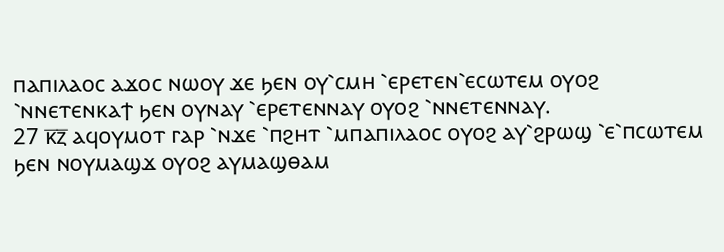ⲡⲁⲡⲓⲗⲁⲟⲥ ⲁϫⲟⲥ ⲛⲱⲟⲩ ϫⲉ ϧⲉⲛ ⲟⲩ⳿ⲥⲙⲏ ⳿ⲉⲣⲉⲧⲉⲛ⳿ⲉⲥⲱⲧⲉⲙ ⲟⲩⲟϩ ⳿ⲛⲛⲉⲧⲉⲛⲕⲁϯ ϧⲉⲛ ⲟⲩⲛⲁⲩ ⳿ⲉⲣⲉⲧⲉⲛⲛⲁⲩ ⲟⲩⲟϩ ⳿ⲛⲛⲉⲧⲉⲛⲛⲁⲩ.
27 ⲕ̅ⲍ̅ ⲁϥⲟⲩⲙⲟⲧ ⲅⲁⲣ ⳿ⲛϫⲉ ⳿ⲡϩⲏⲧ ⳿ⲙⲡⲁⲡⲓⲗⲁⲟⲥ ⲟⲩⲟϩ ⲁⲩ⳿ϩⲣⲱϣ ⳿ⲉ⳿ⲡⲥⲱⲧⲉⲙ ϧⲉⲛ ⲛⲟⲩⲙⲁϣϫ ⲟⲩⲟϩ ⲁⲩⲙⲁϣⲑⲁⲙ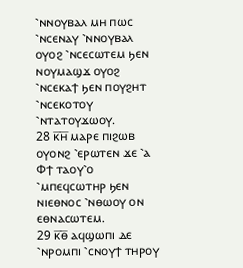⳿ⲛⲛⲟⲩⲃⲁⲗ ⲙⲏ ⲡⲱⲥ ⳿ⲛⲥⲉⲛⲁⲩ ⳿ⲛⲛⲟⲩⲃⲁⲗ ⲟⲩⲟϩ ⳿ⲛⲥⲉⲥⲱⲧⲉⲙ ϧⲉⲛ ⲛⲟⲩⲙⲁϣϫ ⲟⲩⲟϩ ⳿ⲛⲥⲉⲕⲁϯ ϧⲉⲛ ⲡⲟⲩϩⲏⲧ ⳿ⲛⲥⲉⲕⲟⲧⲟⲩ ⳿ⲛⲧⲁⲧⲟⲩϫⲱⲟⲩ.
28 ⲕ̅ⲏ̅ ⲙⲁⲣⲉ ⲡⲓϩⲱⲃ ⲟⲩⲟⲛϩ ⳿ⲉⲣⲱⲧⲉⲛ ϫⲉ ⳿ⲁ Ⲫϯ ⲧⲁⲟⲩ⳿ⲟ ⳿ⲙⲡⲉϥⲥⲱⲧⲏⲣ ϧⲉⲛ ⲛⲓⲉⲑⲛⲟⲥ ⳿ⲛⲑⲱⲟⲩ ⲟⲛ ⲉⲑⲛⲁⲥⲱⲧⲉⲙ.
29 ⲕ̅ⲑ̅ ⲁϥϣⲱⲡⲓ ⲇⲉ ⳿ⲛⲣⲟⲙⲡⲓ ⳿ⲥⲛⲟⲩϯ ⲧⲏⲣⲟⲩ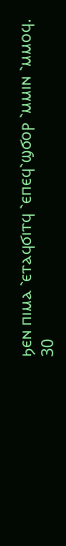ϧⲉⲛ ⲡⲓⲙⲁ ⳿ⲉⲧⲁϥϭⲓⲧϥ ⳿ⲉⲡⲉϥ⳿ϣϭⲟⲣ ⳿ⲙⲙⲓⲛ ⳿ⲙⲙⲟϥ.
30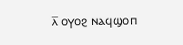ⲗ̅ ⲟⲩⲟϩ ⲛⲁϥϣⲟⲡ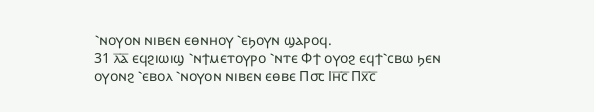⳿ⲛⲟⲩⲟⲛ ⲛⲓⲃⲉⲛ ⲉⲑⲛⲏⲟⲩ ⳿ⲉϧⲟⲩⲛ ϣⲁⲣⲟϥ.
31 ⲗ̅ⲁ̅ ⲉϥϩⲓⲱⲓϣ ⳿ⲛϯⲙⲉⲧⲟⲩⲣⲟ ⳿ⲛⲧⲉ Ⲫϯ ⲟⲩⲟϩ ⲉϥϯ⳿ⲥⲃⲱ ϧⲉⲛ ⲟⲩⲟⲛϩ ⳿ⲉⲃⲟⲗ ⳿ⲛⲟⲩⲟⲛ ⲛⲓⲃⲉⲛ ⲉⲑⲃⲉ Ⲡ⳪ Ⲓⲏ̅ⲥ̅ Ⲡⲭ̅ⲥ̅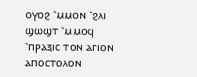ⲟⲩⲟϩ ⳿ⲙⲙⲟⲛ ⳿ϩⲗⲓ ϣⲱϣⲧ ⳿ⲙⲙⲟϥ ⳿ⲡⲣⲁⲝⲓⲥ ⲧⲟⲛ ⲁⲅⲓⲟⲛ ⲁⲡⲟⲥⲧⲟⲗⲟⲛ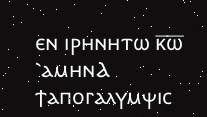ⲉⲛ ⲓⲣⲏⲛⲏⲧⲱ ⲕ̅ⲱ̅ ⳿ⲁⲙⲏⲛⲀ ϯⲁⲡⲟⲅⲁⲗⲩⲙⲯⲓⲥ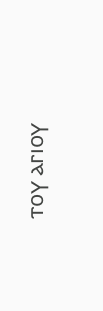ⲧⲟⲩ ⲁⲅⲓⲟⲩ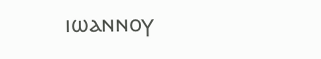ⲓⲱⲁⲛⲛⲟⲩ